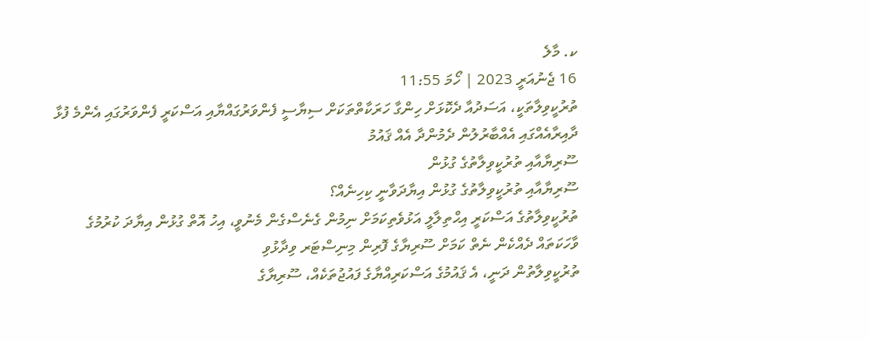ކ. މާލެ
16 ޖެނުއަރީ 2023 | ހޯމަ 11:55
ތުރުކީވިލާތަކީ، އަސަދުއާ ދެކޮޅަށް ހިންގާ ހަރަކާތްތަކަށް ސިޔާސީ ފެންވަރުގައްޔާއި އަސްކަރީ ފެންވަރުގައި އެންމެ ފުޅާ ދާއިރާއެއްގައި އެއްބާރުލުން ދެމުންދާ އެއް ޤައުމު
ސޫރިޔާއާއި ތުރުކީވިލާތުގެ ގުޅުން
ސޫރިޔާއާއި ތުރުކީވިލާތުގެ ގުޅުން އިޔާދަވާނީ ކިހިނެއް؟
ތުރުކީވިލާތުގެ އަސްކަރީ އިޙްތިލާލީ އަޅުވެތިކަމަށް ނިމުން ގެނެސްގެން މެނުވީ، އިހު އޮތް ގުޅުން އިޔާދަ ކުރުމުގެ ވާހަކަތައް ދެއްކެން ނެތް ކަމަށް ސޫރިޔާގެ ފޮރިން މިނިސްޓަރ ވިދާޅުވި
ތުރުކީވިލާތުން ދަނީ، އެ ޤައުމުގެ އަސްކަރިއްޔާގެ ފައުޖުތަކެއް، ސޫރިޔާގެ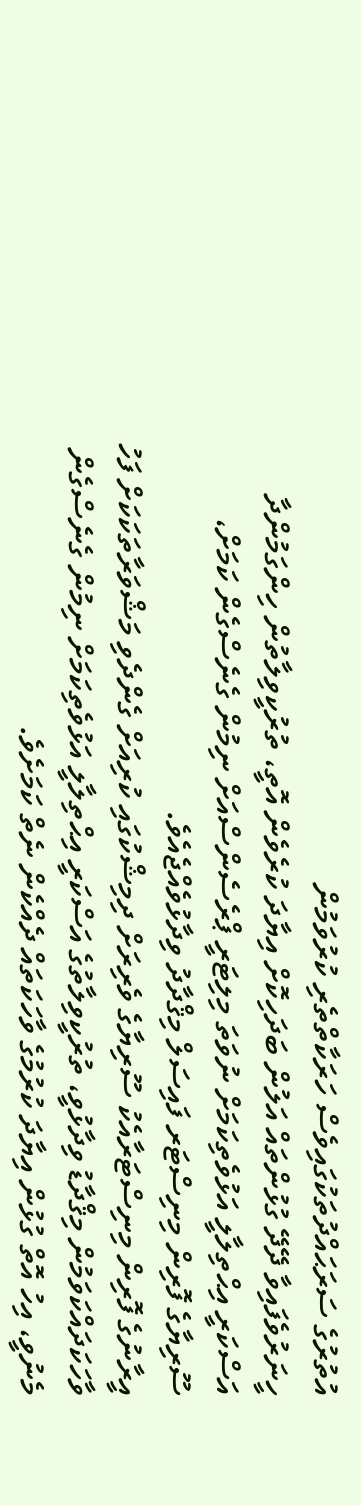އުތުރުގެ ސަރަޙައްދުތަކުގައިވެސް ހަރަކާތްތެރި ކުރުވަމުން
ހީނަރުވެފައިވާ ދޭދޭ ގުޅުންތައް އަލުން ބަދަހިކޮށް އިޔާދަ ކުރެވެން އޮތީ، ތުރުކީވިލާތުން ހިންގަމުންދާ އަސްކަރީ އިޙްތިލާލީ އަޅުވެތިކަމަށް ނުވަތަ މިލިޓަރީ ޕްރެސެންސްއަށް ނިމުން ގެނެސްގެން ކަމަށް، ސޫރިޔާގެ ފޮރިން މިނިސްޓަރ ފައިސަލް މިޤްދާދު ވިދާޅުވެއްޖެއެވެ.
އީރާނުގެ ފޮރިން މިނިސްޓަރާއެކު ސޫރިޔާގެ ވެރިރަށް ދިމިޝްކުގައި ކުރިއަށް ގެންދެވި މަޝްވަރާތަކަކަށް ފަހު ވާހަކަދައްކަވަމުން މިޤްދާޑު ވިދާޅުވީ، ތުރުކީވިލާތުގެ އަސްކަރީ އިޙްތިލާލީ އަޅުވެތިކަމަށް ނިމުން ގެނެސްގެން މެނުވީ، އިހު އޮތް ގުޅުން އިޔާދަ ކުރުމުގެ ވާހަކަތައް ދެއްކެން ނެތް ކަމަށެވެ.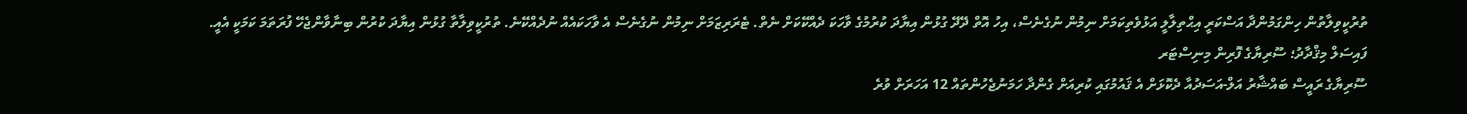ތުރުކީވިލާތުން ހިންގަމުންދާ އަސްކަރީ އިޙްތިލާލީ އަޅުވެތިކަމަށް ނިމުން ނުގެނެސް، އިހު އޮތް ދޭދޭ ގުޅުން އިޔާދަ ކުރުމުގެ ވާހަކަ ދެއްކޭކަށް ނެތް. ޓެރަރިޒަމަށް ނިމުން ނުގެނެސް އެ ވާހަކައެއް ނުދެއްކޭނެ. ތުރުކީވިލާތާ ގުޅުން އިޔާދަ ކުރުން ބިނާވާންޖެހޭ ފުރަތަމަ ކަމަކީ އެއީ.
ފައިސަލް މިޤްދާދު؛ ސޫރިޔާގެ ފޮރިން މިނިސްޓަރ
ސޫރިޔާގެ ރައީސް ބައްޝާރު އަލް-އަސަދުއާ ދެކޮޅަށް އެ ޤައުމުގައި ކުރިއަށް ގެންދާ ހަމަނުޖެހުންތައް 12 އަހަރަށް ވުރެ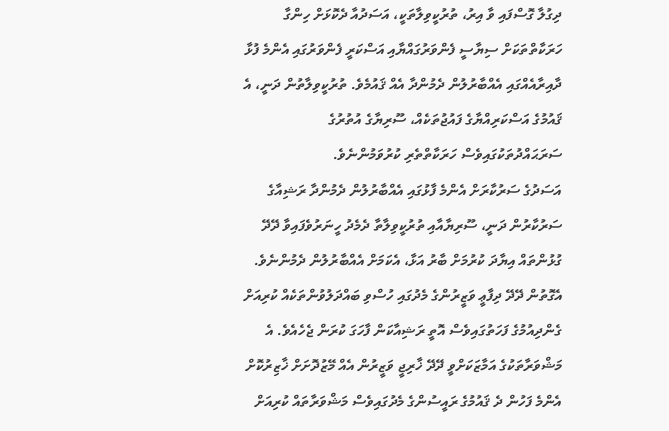ދިގުލާ ގޮސްފައި ވާ އިރު، ތުރުކީވިލާތަކީ، އަސަދުއާ ދެކޮޅަށް ހިންގާ ހަރަކާތްތަކަށް ސިޔާސީ ފެންވަރުގައްޔާއި އަސްކަރީ ފެންވަރުގައި އެންމެ ފުޅާ ދާއިރާއެއްގައި އެއްބާރުލުން ދެމުންދާ އެއް ޤައުމެވެ. ތުރުކީވިލާތުން ދަނީ، އެ ޤައުމުގެ އަސްކަރިއްޔާގެ ފައުޖުތަކެއް، ސޫރިޔާގެ އުތުރުގެ ސަރަޙައްދުތަކުގައިވެސް ހަރަކާތްތެރި ކުރުވަމުންނެވެ.
އަސަދުގެ ސަރުކާރަށް އެންމެ ފާޅުގައި އެއްބާރުލުން ދެމުންދާ ރަޝިއާގެ ސަރުކާރުން ދަނީ، ސޫރިޔާއާއި ތުރުކީވިލާތާ ދެމެދު ހީނަރުވެފައިވާ ދޭދޭ ގުޅުންތައް އިޔާދަ ކުރުމަށް ބާރު އަޅާ، އެކަމަށް އެއްބާރުލުން ދެމުންނެވެ. އެގޮތުން ދޭދޭ ދިފާޢީ ވަޒީރުންގެ މެދުގައި ހުސްވި ބައްދަލުވުންތަކެއް ކުރިއަށް ގެންދިއުމުގެ ފަހަތުގައިވެސް އޮތީ ރަޝިއާކަން ފާހަގަ ކުރަން ޖެހެއެވެ. އެ މަޝްވަރާތަކުގެ އަމާޒަކަށްވީ ދޭދޭ ޚާރިޖީ ވަޒީރުން އެއް މޭޒުދޮށަށް ޚާޒިރުކޮށް އެންމެ ފަހުން ދެ ޤައުމުގެ ރައީސުންގެ މެދުގައިވެސް މަޝްވަރާތައް ކުރިއަށް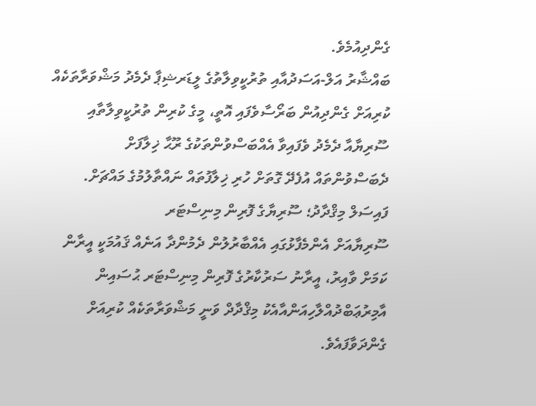ގެންދިއުމެވެ.
ބައްޝާރު އަލް-އަސަދުއާއި ތުރުކީވިލާތުގެ ލީޑަރޝިޕާ ދެމެދު މަޝްވަރާތަކެއް ކުރިއަށް ގެންދިއުން ބަރޯސާވެފައި އޮތީ، މީގެ ކުރިން ތުރުކީވިލާތާއި ސޫރިޔާއާ ދެމެދު ވެފައިވާ އެއްބަސްވުންތަކުގެ ރޫޙާ ޚިލާފަށް ދެބަސްވުންތައް އުފެދޭ ގޮތަށް ހުރި ޚިލާފުތައް ނައްތާލުމުގެ މައްޗަށް.
ފައިސަލް މިޤްދާދު؛ ސޫރިޔާގެ ފޮރިން މިނިސްޓަރ
ސޫރިޔާއަށް އެންމެފާޅުގައި އެއްބާރުލުން ދެމުންދާ އަނެއް ޤައުމަކީ އީރާން ކަމަށް ވާއިރު، އީރާނު ސަރުކާރުގެ ފޮރިން މިނިސްޓަރ ޙުސައިން އާމިރުޢަބްދުއްލާހިއަންއާއެކު މިޤްދާދް ވަނީ މަޝްވަރާތަކެއް ކުރިއަށް ގެންދަވާފައެވެ.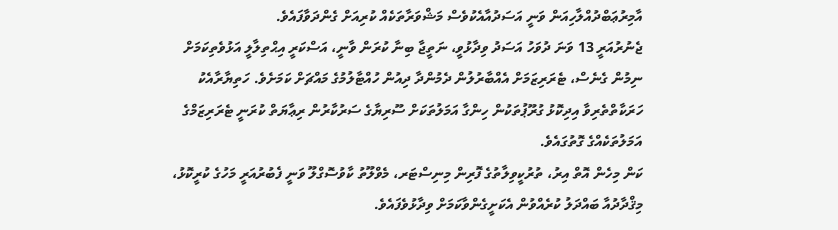އާމިރުޢަބްދުއްލާހިއަން ވަނީ އަސަދުއާއެކުވެސް މަޝްވަރާތަކެއް ކުރިއަށް ގެންދަވާފައެވެ.
ޖެނުރުއަރީ 13 ވަނަ ދުވަހު އަސަދު ވިދާޅުވީ، ނަތީޖާ ބިނާ ކުރަން ވާނީ، އަސްކަރީ އިޙްތިލާލީ އަޅުވެތިކަމަށް ނިމުން ގެނެސް، ޓެރަރިޒަމަށް އެއްބާރުލުން ދެމުންދާ ދިއުން ހުއްޓާލުމުގެ މައްޗަށް ކަމަށެވެ. ހަތިޔާރާއެކު ހަރަކާތްތެރިވާ އިދިކޮޅު ގުރޫޕުތަކުން ހިންގާ އަމަލުތަކަށް ސޫރިޔާގެ ސަރުކާރުން ރިޢާޔަތް ކުރަނީ ޓެރަރިޒަމްގެ އަމަލުތަކެއްގެ ގޮތުގައެވެ.
ކަން މިހެން އޮތް އިރު، ތުރުކީވިލާތުގެ ފޮރިން މިނިސްޓަރ، މެވްލޫތު ކާވުސޮގްލޫ ވަނީ ފެބުރުއަރީ މަހުގެ ކުރީކޮޅު، މިޤްދާދުއާ ބައްދަލު ކުރެއްވުން އެކަށީގެންވާކަމަށް ވިދާޅުވެފައެވެ.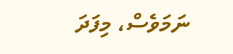ނަމަވެސް، މިފަދަ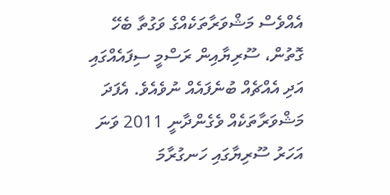އެއްވެސް މަޝްވަރާތަކެއްގެ ވަގުތާ ބެހޭ ގޮތުން، ސޫރިޔާއިން ރަސްމީ ސިފައެއްގައި އަދި އެއްޗެއް ބުނެފައެއް ނުވެއެވެ. އެފަދަ މަޝްވަރާތަކެއް ވެގެންދާނީ 2011 ވަނަ އަހަރު ސޫރިޔާގައި ހަނގުރާމަ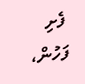ފެށި ފަހުން،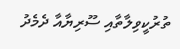ތުރުކީވިލާތާއި ސޫރިޔާއާ ދެމެދު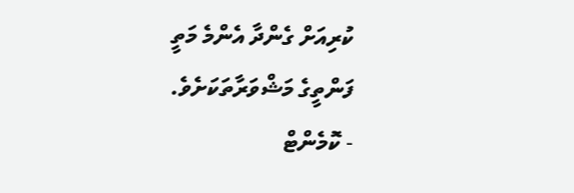ކުރިއަށް ގެންދާ އެންމެ މަތީ ފަންތީގެ މަޝްވަރާތަކަށެވެ.
- ކޮމެންޓް